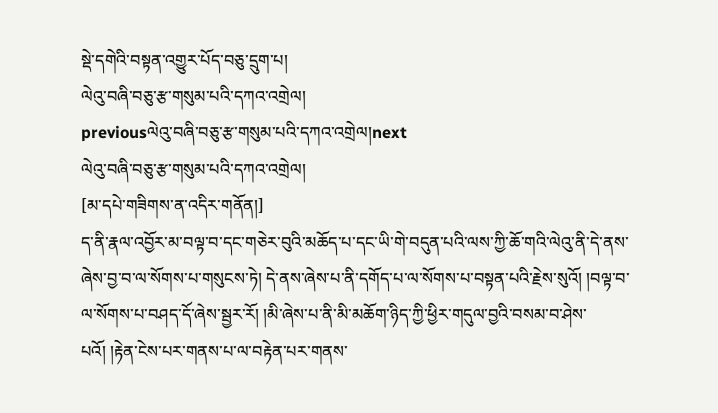སྡེ་དགེའི་བསྟན་འགྱུར་པོད་བཅུ་དྲུག་པ།
ལེའུ་བཞི་བཅུ་རྩ་གསུམ་པའི་དཀའ་འགྲེལ།
previousལེའུ་བཞི་བཅུ་རྩ་གསུམ་པའི་དཀའ་འགྲེལ།next
ལེའུ་བཞི་བཅུ་རྩ་གསུམ་པའི་དཀའ་འགྲེལ།
[མ་དཔེ་གཟིགས་ན་འདིར་གནོན།]
ད་ནི་རྣལ་འབྱོར་མ་བལྟ་བ་དང་གཅེར་བུའི་མཆོད་པ་དང་ཡི་གེ་བདུན་པའི་ལས་ཀྱི་ཆོ་གའི་ལེའུ་ནི་དེ་ནས་ཞེས་བྱ་བ་ལ་སོགས་པ་གསུངས་ཏེ། དེ་ནས་ཞེས་པ་ནི་དགོད་པ་ལ་སོགས་པ་བསྟན་པའི་རྗེས་སུའོ། །བལྟ་བ་ལ་སོགས་པ་བཤད་དོ་ཞེས་སྦྱར་རོ། །མི་ཞེས་པ་ནི་མི་མཆོག་ཉིད་ཀྱི་ཕྱིར་གདུལ་བྱའི་བསམ་བ་ཤེས་པའོ། །རྟེན་ངེས་པར་གནས་པ་ལ་བརྟེན་པར་གནས་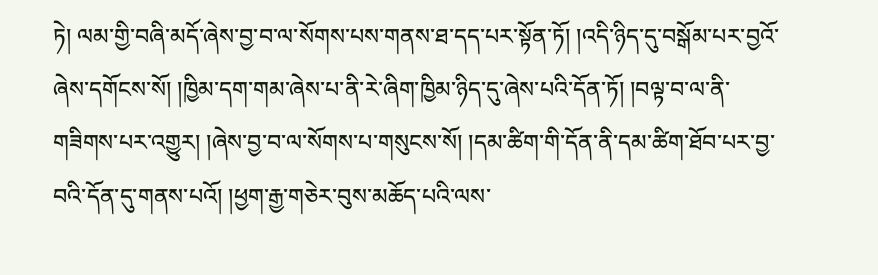ཏེ། ལམ་གྱི་བཞི་མདོ་ཞེས་བྱ་བ་ལ་སོགས་པས་གནས་ཐ་དད་པར་སྟོན་ཏོ། །འདི་ཉིད་དུ་བསྒོམ་པར་བྱའོ་ཞེས་དགོངས་སོ། །ཁྱིམ་དག་གམ་ཞེས་པ་ནི་རེ་ཞིག་ཁྱིམ་ཉིད་དུ་ཞེས་པའི་དོན་ཏོ། །བལྟ་བ་ལ་ནི་གཟིགས་པར་འགྱུར། །ཞེས་བྱ་བ་ལ་སོགས་པ་གསུངས་སོ། །དམ་ཚིག་གི་དོན་ནི་དམ་ཚིག་ཐོབ་པར་བྱ་བའི་དོན་དུ་གནས་པའོ། །ཕྱག་རྒྱ་གཅེར་བུས་མཆོད་པའི་ལས་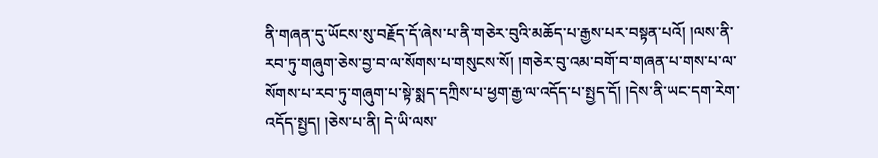ནི་གཞན་དུ་ཡོངས་སུ་བརྗོད་དོ་ཞེས་པ་ནི་གཅེར་བུའི་མཆོད་པ་རྒྱས་པར་བསྟན་པའོ། །ལས་ནི་རབ་ཏུ་གཞུག་ཅེས་བྱ་བ་ལ་སོགས་པ་གསུངས་སོ། །གཅེར་བུ་འམ་བགོ་བ་གཞན་པ་གས་པ་ལ་སོགས་པ་རབ་ཏུ་གཞུག་པ་སྟེ་སྨད་དཀྲིས་པ་ཕྱག་རྒྱ་ལ་འདོད་པ་སྤྱད་དོ། །དེས་ནི་ཡང་དག་རེག་འདོད་སྤྱད། །ཅེས་པ་ནི། དེ་ཡི་ལས་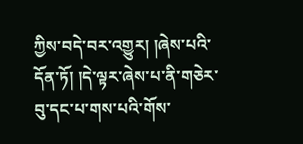ཀྱིས་བདེ་བར་འགྱུར། །ཞེས་པའི་དོན་ཏོ། །དེ་ལྟར་ཞེས་པ་ནི་གཅེར་བུ་དང་པ་གས་པའི་གོས་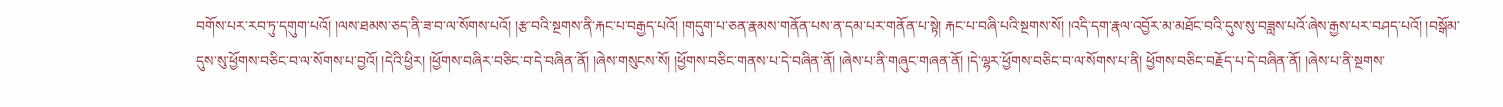བགོས་པར་རབ་ཏུ་དགུག་པའོ། །ལས་ཐམས་ཅད་ནི་ཟ་བ་ལ་སོགས་པའོ། །རྩ་བའི་སྔགས་ནི་རྐང་པ་བརྒྱད་པའོ། །གདུག་པ་ཅན་རྣམས་གནོན་པས་ན་དམ་པར་གནོན་པ་སྟེ། རྐང་པ་བཞི་པའི་སྔགས་སོ། །འདི་དག་རྣལ་འབྱོར་མ་མཐོང་བའི་དུས་སུ་བཟླས་པའོ་ཞེས་རྒྱས་པར་བཤད་པའོ། །བསྒོམ་དུས་སུ་ཕྱོགས་བཅིང་བ་ལ་སོགས་པ་བྱའོ། །དེའི་ཕྱིར། །ཕྱོགས་བཞིར་བཅིང་བ་དེ་བཞིན་ནོ། །ཞེས་གསུངས་སོ། །ཕྱོགས་བཅིང་གནས་པ་དེ་བཞིན་ནོ། །ཞེས་པ་ནི་གཞུང་གཞན་ནོ། །དེ་ལྷར་ཕྱོགས་བཅིང་བ་ལ་སོགས་པ་ནི། ཕྱོགས་བཅིང་བརྗོད་པ་དེ་བཞིན་ནོ། །ཞེས་པ་ནི་སྔགས་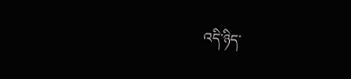འདི་ཉིད་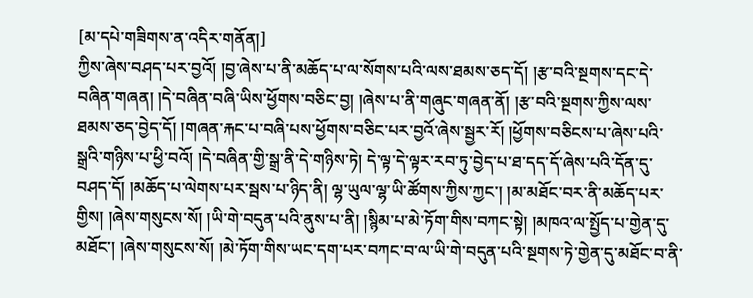[མ་དཔེ་གཟིགས་ན་འདིར་གནོན།]
ཀྱིས་ཞེས་བཤད་པར་བྱའོ། །བྱ་ཞེས་པ་ནི་མཆོད་པ་ལ་སོགས་པའི་ལས་ཐམས་ཅད་དོ། །རྩ་བའི་སྔགས་དང་དེ་བཞིན་གཞན། །དེ་བཞིན་བཞི་ཡིས་ཕྱོགས་བཅིང་བྱ། །ཞེས་པ་ནི་གཞུང་གཞན་ནོ། །རྩ་བའི་སྔགས་ཀྱིས་ལས་ཐམས་ཅད་བྱེད་དོ། །གཞན་རྐང་པ་བཞི་པས་ཕྱོགས་བཅིང་པར་བྱའོ་ཞེས་སྦྱར་རོ། །ཕྱོགས་བཅིངས་པ་ཞེས་པའི་སྒྲའི་གཉིས་པ་ཕྱི་བའོ། །དེ་བཞིན་གྱི་སྒྲ་ནི་དེ་གཉིས་ཏེ། དེ་ལྟ་དེ་ལྟར་རབ་ཏུ་བྱེད་པ་ཐ་དད་དོ་ཞེས་པའི་དོན་དུ་བཤད་དོ། །མཆོད་པ་ལེགས་པར་སྦས་པ་ཉིད་ནི། ལྷ་ཡུལ་ལྷ་ཡི་ཚོགས་ཀྱིས་ཀྱང་། །མ་མཐོང་བར་ནི་མཆོད་པར་གྱིས། །ཞེས་གསུངས་སོ། །ཡི་གེ་བདུན་པའི་ནུས་པ་ནི། །སྙིམ་པ་མེ་ཏོག་གིས་བཀང་སྟེ། །མཁའ་ལ་སྤྱོད་པ་གྱེན་དུ་མཐོང་། །ཞེས་གསུངས་སོ། །མེ་ཏོག་གིས་ཡང་དག་པར་བཀང་བ་ལ་ཡི་གེ་བདུན་པའི་སྔགས་ཏེ་གྱེན་དུ་མཐོང་བ་ནི་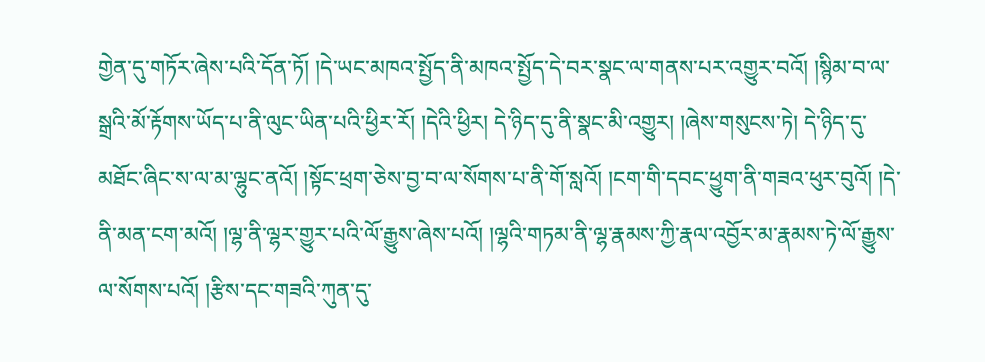གྱེན་དུ་གཏོར་ཞེས་པའི་དོན་ཏོ། །དེ་ཡང་མཁའ་སྤྱོད་ནི་མཁའ་སྤྱོད་དེ་བར་སྣང་ལ་གནས་པར་འགྱུར་བའོ། །སྙིམ་བ་ལ་སྒྲའི་མོ་རྟོགས་ཡོད་པ་ནི་ལུང་ཡིན་པའི་ཕྱིར་རོ། །དེའི་ཕྱིར། དེ་ཉིད་དུ་ནི་སྣང་མི་འགྱུར། །ཞེས་གསུངས་ཏེ། དེ་ཉིད་དུ་མཐོང་ཞིང་ས་ལ་མ་ལྷུང་ནའོ། །སྟོང་ཕྲག་ཅེས་བྱ་བ་ལ་སོགས་པ་ནི་གོ་སླའོ། །ངག་གི་དབང་ཕྱུག་ནི་གཟའ་ཕུར་བུའོ། །དེ་ནི་མན་ངག་མའོ། །ལྷ་ནི་ལྷར་གྱུར་པའི་ལོ་རྒྱུས་ཞེས་པའོ། །ལྷའི་གཏམ་ནི་ལྷ་རྣམས་ཀྱི་རྣལ་འབྱོར་མ་རྣམས་ཏེ་ལོ་རྒྱུས་ལ་སོགས་པའོ། །རྩིས་དང་གཟའི་ཀུན་དུ་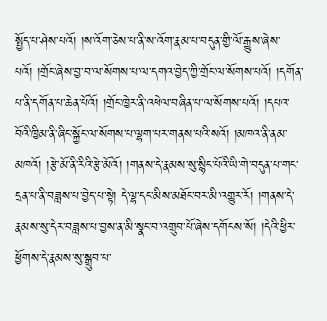སྤྱོད་པ་ཤེས་པའོ། །ས་འོག་ཅེས་པ་ནི་ས་འོག་རྣམ་པ་བདུན་གྱི་ལོ་རྒྱུས་ཞེས་པའོ། །གྲོང་ཞེས་བྱ་བ་ལ་སོགས་པ་ལ་དགའ་བྱེད་ཀྱི་གྲོང་ལ་སོགས་པའོ། །དགོན་པ་ནི་དགོན་པ་ཆེན་པོའོ། །གྲོང་ཁྱེར་ནི་འཕེལ་བཞིན་པ་ལ་སོགས་པའོ། །དཔའ་བོའི་ཁྱིམ་ནི་ཞིང་སྐྱོང་ལ་སོགས་པ་ལྷག་པར་གནས་པའི་སའོ། །མཁའ་ནི་ནམ་མཁའོ། །རྩེ་མོ་ནི་རིའི་རྩེ་མོའོ། །གནས་དེ་རྣམས་སུ་སྙིང་པོའི་ཡི་གེ་བདུན་པ་གང་དྲན་པ་ནི་བཟླས་པ་བྱེད་པ་སྟེ། དེ་ལྷ་དང་མིས་མཐོང་བར་མི་འགྱུར་རོ། །གནས་དེ་རྣམས་སུ་དེར་བཟླས་པ་བྱས་ན་མི་སྣང་བ་འགྲུབ་པོ་ཞེས་དགོངས་སོ། །དེའི་ཕྱིར་ཕྱོགས་དེ་རྣམས་སུ་སྒྲུབ་པ་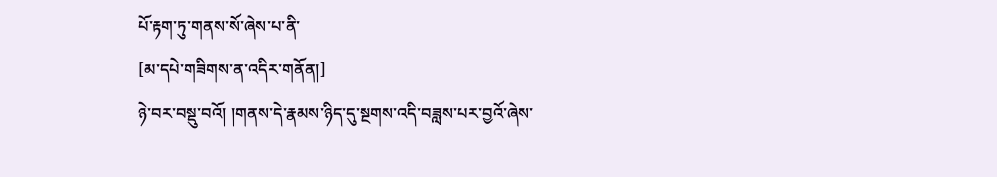པོ་རྟག་ཏུ་གནས་སོ་ཞེས་པ་ནི་
[མ་དཔེ་གཟིགས་ན་འདིར་གནོན།]
ཉེ་བར་བསྡུ་བའོ། །གནས་དེ་རྣམས་ཉིད་དུ་སྔགས་འདི་བཟླས་པར་བྱའོ་ཞེས་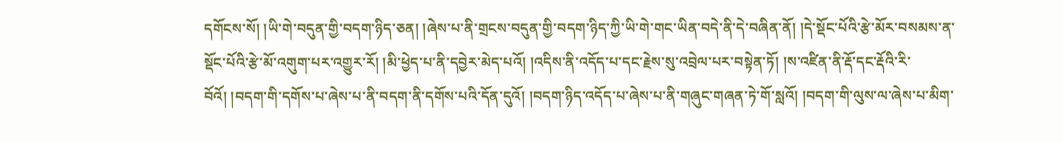དགོངས་སོ། །ཡི་གེ་བདུན་གྱི་བདག་ཉིད་ཅན། །ཞེས་པ་ནི་གྲངས་བདུན་གྱི་བདག་ཉིད་ཀྱི་ཡི་གེ་གང་ཡིན་བདེ་ནི་དེ་བཞིན་ནོ། །དེ་སྡོང་པོའི་རྩེ་མོར་བསམས་ན་སྡོང་པོའི་རྩེ་མོ་འགུག་པར་འགྱུར་རོ། །མི་ཕྱེད་པ་ནི་དབྱེར་མེད་པའོ། །འདིས་ནི་འདོད་པ་དང་རྗེས་སུ་འབྲེལ་པར་བསྟེན་ཏོ། །ས་འཛིན་ནི་རྡོ་དང་རྡོའི་རི་བོའོ། །བདག་གི་དགོས་པ་ཞེས་པ་ནི་བདག་ནི་དགོས་པའི་དོན་དུའོ། །བདག་ཉིད་འདོད་པ་ཞེས་པ་ནི་གཞུང་གཞན་ཏེ་གོ་སླའོ། །བདག་གི་ལུས་ལ་ཞེས་པ་མིག་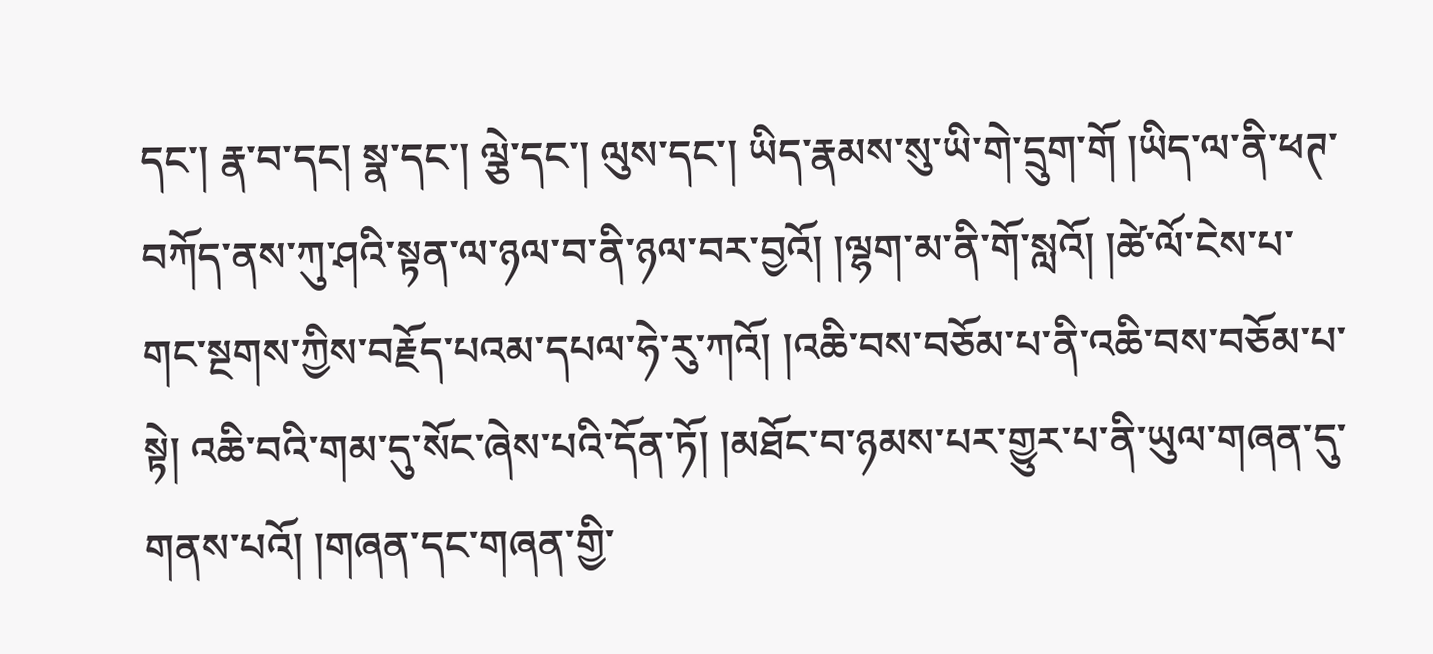དང་། རྣ་བ་དང། སྣ་དང་། ལྕེ་དང་། ལུས་དང་། ཡིད་རྣམས་སུ་ཡི་གེ་དྲུག་གོ །ཡིད་ལ་ནི་ཕཊ་བཀོད་ནས་ཀུ་ཤའི་སྟན་ལ་ཉལ་བ་ནི་ཉལ་བར་བྱའོ། །ལྷག་མ་ནི་གོ་སླའོ། །ཚེ་ལོ་ངེས་པ་གང་སྔགས་ཀྱིས་བརྗོད་པའམ་དཔལ་ཧེ་རུ་ཀའོ། །འཆི་བས་བཅོམ་པ་ནི་འཆི་བས་བཅོམ་པ་སྟེ། འཆི་བའི་གམ་དུ་སོང་ཞེས་པའི་དོན་ཏོ། །མཐོང་བ་ཉམས་པར་གྱུར་པ་ནི་ཡུལ་གཞན་དུ་གནས་པའོ། །གཞན་དང་གཞན་གྱི་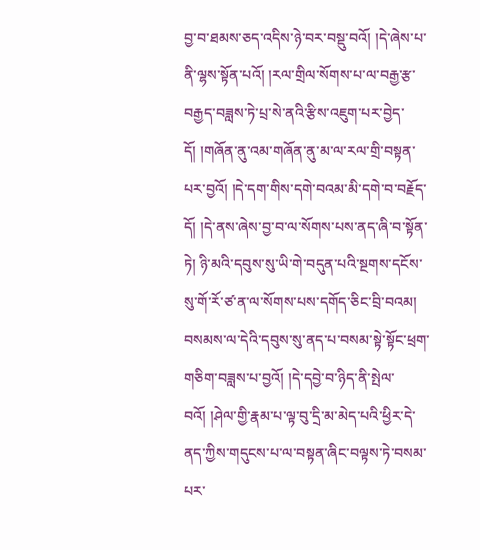བྱ་བ་ཐམས་ཅད་འདིས་ཉེ་བར་བསྡུ་བའོ། །དེ་ཞེས་པ་ནི་ལྷས་སྟོན་པའོ། །རལ་གྲིལ་སོགས་པ་ལ་བརྒྱ་རྩ་བརྒྱད་བཟླས་ཏེ་པྲ་སེ་ནའི་རྩིས་འཇུག་པར་བྱེད་དོ། །གཞོན་ནུ་འམ་གཞོན་ནུ་མ་ལ་རལ་གྲི་བསྟན་པར་བྱའོ། །དེ་དག་གིས་དགེ་བའམ་མི་དགེ་བ་བརྗོད་དོ། །དེ་ནས་ཞེས་བྱ་བ་ལ་སོགས་པས་ནད་ཞི་བ་སྟོན་ཏེ། ཉི་མའི་དབུས་སུ་ཡི་གེ་བདུན་པའི་སྔགས་དངོས་སུ་གོ་རོ་ཙ་ན་ལ་སོགས་པས་དགོད་ཅིང་བྲི་བའམ། བསམས་ལ་དེའི་དབུས་སུ་ནད་པ་བསམ་སྟེ་སྟོང་ཕྲག་གཅིག་བཟླས་པ་བྱའོ། །དེ་དབྱེ་བ་ཉིད་ནི་སྤེལ་བའོ། །ཤེལ་གྱི་རྣམ་པ་ལྟ་བུ་དྲི་མ་མེད་པའི་ཕྱིར་དེ་ནད་ཀྱིས་གདུངས་པ་ལ་བསྟན་ཞིང་བལྟས་ཏེ་བསམ་པར་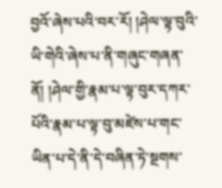བྱའོ་ཞེས་པའི་བར་རོ། །ཤེལ་ལྟ་བུའི་ཡི་གེའི་ཞེས་པ་ནི་གཞུང་གཞན་ནོ། །ཤེལ་གྱི་རྣམ་པ་ལྟ་བུར་དཀར་པོའི་རྣམ་པ་ལྟ་བུ་མཛེས་པ་གང་ཡིན་པ་དེ་ནི་དེ་བཞིན་ཏེ་སྔགས་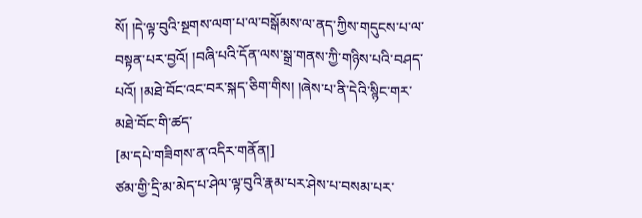སོ། །དེ་ལྟ་བུའི་སྔགས་ལག་པ་ལ་བསྒོམས་ལ་ནད་ཀྱིས་གདུངས་པ་ལ་བསྟན་པར་བྱའོ། །བཞི་པའི་དོན་ལས་སྒྲ་གནས་ཀྱི་གཉིས་པའི་བཤད་པའོ། །མཐེ་བོང་འང་བར་སྐད་ཅིག་གིས། །ཞེས་པ་ནི་དེའི་སྙིང་གར་མཐེ་བོང་གི་ཚད་
[མ་དཔེ་གཟིགས་ན་འདིར་གནོན།]
ཙམ་གྱི་དྲི་མ་མེད་པ་ཤེལ་ལྟ་བུའི་རྣམ་པར་ཤེས་པ་བསམ་པར་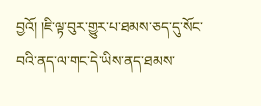བྱའོ། །ཇི་ལྟ་བུར་གྱུར་པ་ཐམས་ཅད་དུ་སོང་བའི་ནད་ལ་གང་དེ་ཡིས་ནད་ཐམས་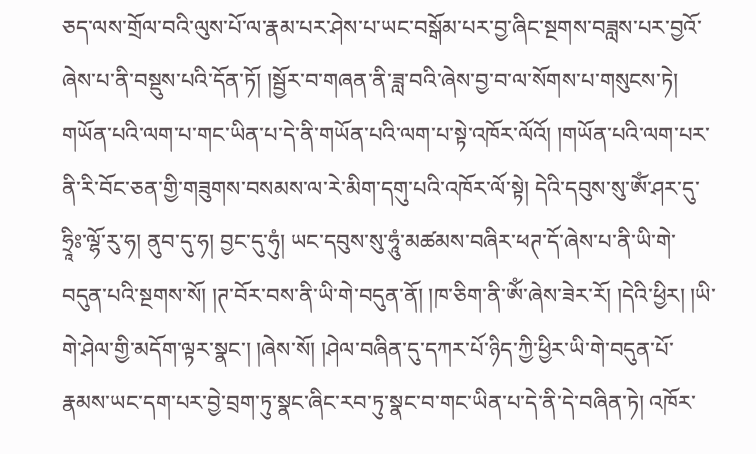ཅད་ལས་གྲོལ་བའི་ལུས་པོ་ལ་རྣམ་པར་ཤེས་པ་ཡང་བསྒོམ་པར་བྱ་ཞིང་སྔགས་བཟླས་པར་བྱའོ་ཞེས་པ་ནི་བསྡུས་པའི་དོན་ཏོ། །སྦྱོར་བ་གཞན་ནི་ཟླ་བའི་ཞེས་བྱ་བ་ལ་སོགས་པ་གསུངས་ཏེ། གཡོན་པའི་ལག་པ་གང་ཡིན་པ་དེ་ནི་གཡོན་པའི་ལག་པ་སྟེ་འཁོར་ལོའོ། །གཡོན་པའི་ལག་པར་ནི་རི་བོང་ཅན་གྱི་གཟུགས་བསམས་ལ་རེ་མིག་དགུ་པའི་འཁོར་ལོ་སྟེ། དེའི་དབུས་སུ་ཨོཾ་ཤར་དུ་ཧྲཱིཿ་ལྷོ་རུ་ཧ། ནུབ་དུ་ཧ། བྱང་དུ་ཧུཾ། ཡང་དབུས་སུ་ཧཱུཾ་མཚམས་བཞིར་ཕཊ་དོ་ཞེས་པ་ནི་ཡི་གེ་བདུན་པའི་སྔགས་སོ། །ཊ་བོར་བས་ནི་ཡི་གེ་བདུན་ནོ། །ཁ་ཅིག་ནི་ཨོཾ་ཞེས་ཟེར་རོ། །དེའི་ཕྱིར། །ཡི་གེ་ཤེལ་གྱི་མདོག་ལྟར་སྣང་། །ཞེས་སོ། །ཤེལ་བཞིན་དུ་དཀར་པོ་ཉིད་ཀྱི་ཕྱིར་ཡི་གེ་བདུན་པོ་རྣམས་ཡང་དག་པར་བྱེ་བྲག་ཏུ་སྣང་ཞིང་རབ་ཏུ་སྣང་བ་གང་ཡིན་པ་དེ་ནི་དེ་བཞིན་ཏེ། འཁོར་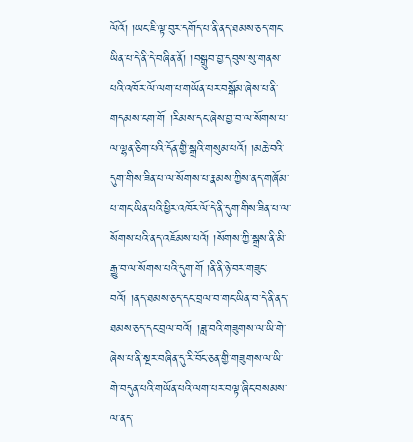ལོའོ། །ཡང་ཇི་ལྟ་བུར་དགོད་པ་ནི་ནད་ཐམས་ཅད་གང་ཡིན་པ་དེ་ནི་དེ་བཞིན་ནོ། །བསྒྲུབ་བྱ་དབུས་སུ་གནས་པའི་འཁོར་ལོ་ལག་པ་གཡོན་པར་བསྒོམ་ཞེས་པ་ནི་གདམས་ངག་གོ །རིམས་དང་ཞེས་བྱ་བ་ལ་སོགས་པ་ལ་ལྷན་ཅིག་པའི་དོན་གྱི་སྒྲའི་གསུམ་པའོ། །མཆེ་བའི་དུག་གིས་ཟིན་པ་ལ་སོགས་པ་རྣམས་ཀྱིས་ནད་གཞོམ་པ་གང་ཡིན་པའི་ཕྱིར་འཁོར་ལོ་དེ་ནི་དུག་གིས་ཟིན་པ་ལ་སོགས་པའི་ནད་འཇོམས་པའོ། །སོགས་ཀྱི་སྒྲས་ནི་མི་རྒྱུ་བ་ལ་སོགས་པའི་དུག་གོ །ནི་ནི་ཉེ་བར་གཟུང་བའོ། །ནད་ཐམས་ཅད་དང་བྲལ་བ་གང་ཡིན་བ་དེ་ནི་ནད་ཐམས་ཅད་དང་བྲལ་བའོ། །ཟླ་བའི་གཟུགས་ལ་ཡི་གེ་ཞེས་པ་ནི་སྔར་བཞིན་དུ་རི་བོང་ཅན་གྱི་གཟུགས་ལ་ཡི་གེ་བདུན་པའི་གཡོན་པའི་ལག་པར་བལྟ་ཞིང་བསམས་ལ་ནད་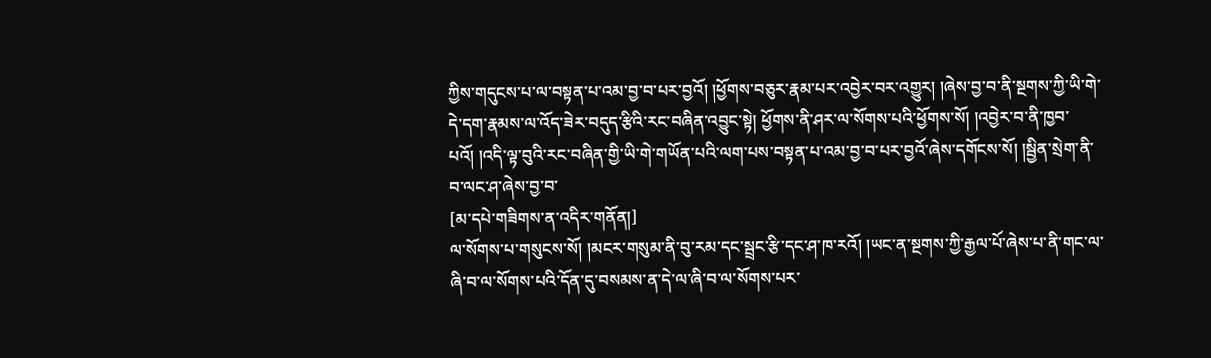ཀྱིས་གདུངས་པ་ལ་བསྟན་པ་འམ་བྱ་བ་པར་བྱའོ། །ཕྱོགས་བཅུར་རྣམ་པར་འབྱེར་བར་འགྱུར། །ཞེས་བྱ་བ་ནི་སྔགས་ཀྱི་ཡི་གེ་དེ་དག་རྣམས་ལ་འོད་ཟེར་བདུད་རྩིའི་རང་བཞིན་འབྱུང་སྟེ། ཕྱོགས་ནི་ཤར་ལ་སོགས་པའི་ཕྱོགས་སོ། །འབྱེར་བ་ནི་ཁྱབ་པའོ། །འདི་ལྟ་བུའི་རང་བཞིན་གྱི་ཡི་གེ་གཡོན་པའི་ལག་པས་བསྟན་པ་འམ་བྱ་བ་པར་བྱའོ་ཞེས་དགོངས་སོ། །སྦྱིན་སྲེག་ནི་བ་ལང་ཤ་ཞེས་བྱ་བ་
[མ་དཔེ་གཟིགས་ན་འདིར་གནོན།]
ལ་སོགས་པ་གསུངས་སོ། །མངར་གསུམ་ནི་བུ་རམ་དང་སྦྲང་རྩི་དང་ཤ་ཁ་རའོ། །ཡང་ན་སྔགས་ཀྱི་རྒྱལ་པོ་ཞེས་པ་ནི་གང་ལ་ཞི་བ་ལ་སོགས་པའི་དོན་དུ་བསམས་ན་དེ་ལ་ཞི་བ་ལ་སོགས་པར་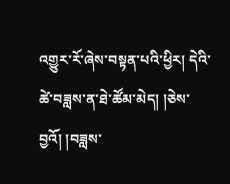འགྱུར་རོ་ཞེས་བསྟན་པའི་ཕྱིར། དེའི་ཚེ་བཟླས་ན་ཐེ་ཚོམ་མེད། །ཅེས་བྱའོ། །བཟླས་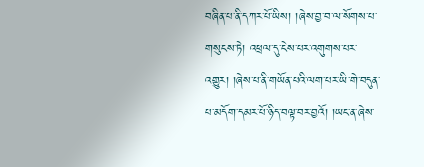བཞིན་པ་ནི་དཀར་པོ་ཡིས། །ཞེས་བྱ་བ་ལ་སོགས་པ་གསུངས་ཏེ། འཕྲལ་དུ་ངེས་པར་འགུགས་པར་འགྱུར། །ཞེས་པ་ནི་གཡོན་པའི་ལག་པར་ཡི་གེ་བདུན་པ་མདོག་དམར་པོ་ཉིད་བལྟ་བར་བྱའོ། །ཡང་ན་ཞེས་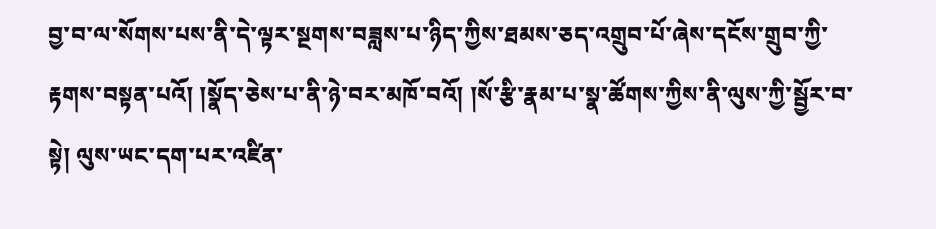བྱ་བ་ལ་སོགས་པས་ནི་དེ་ལྟར་སྔགས་བཟླས་པ་ཉིད་ཀྱིས་ཐམས་ཅད་འགྲུབ་པོ་ཞེས་དངོས་གྲུབ་ཀྱི་རྟགས་བསྟན་པའོ། །སྣོད་ཅེས་པ་ནི་ཉེ་བར་མཁོ་བའོ། །སོ་རྩི་རྣམ་པ་སྣ་ཚོགས་ཀྱིས་ནི་ལུས་ཀྱི་སྦྱོར་བ་སྟེ། ལུས་ཡང་དག་པར་འཛིན་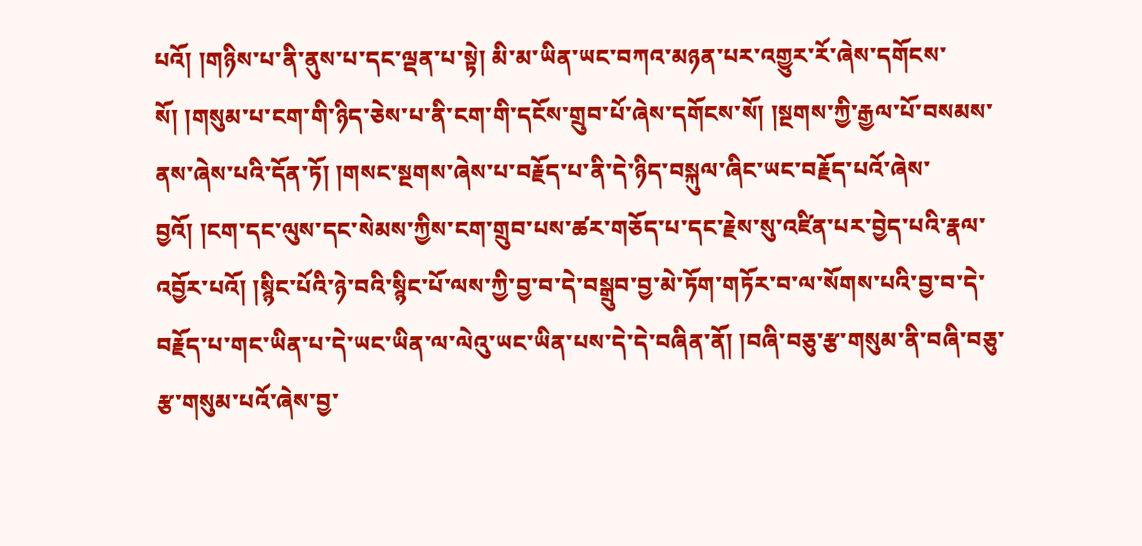པའོ། །གཉིས་པ་ནི་ནུས་པ་དང་ལྡན་པ་སྟེ། མི་མ་ཡིན་ཡང་བཀའ་མཉན་པར་འགྱུར་རོ་ཞེས་དགོངས་སོ། །གསུམ་པ་ངག་གི་ཉིད་ཅེས་པ་ནི་ངག་གི་དངོས་གྲུབ་པོ་ཞེས་དགོངས་སོ། །སྔགས་ཀྱི་རྒྱལ་པོ་བསམས་ནས་ཞེས་པའི་དོན་ཏོ། །གསང་སྔགས་ཞེས་པ་བརྗོད་པ་ནི་དེ་ཉིད་བསྐུལ་ཞིང་ཡང་བརྗོད་པའོ་ཞེས་བྱའོ། །ངག་དང་ལུས་དང་སེམས་ཀྱིས་ངག་གྲུབ་པས་ཚར་གཅོད་པ་དང་རྗེས་སུ་འཛིན་པར་བྱེད་པའི་རྣལ་འབྱོར་པའོ། །སྙིང་པོའི་ཉེ་བའི་སྙིང་པོ་ལས་ཀྱི་བྱ་བ་དེ་བསྒྲུབ་བྱ་མེ་ཏོག་གཏོར་བ་ལ་སོགས་པའི་བྱ་བ་དེ་བརྗོད་པ་གང་ཡིན་པ་དེ་ཡང་ཡིན་ལ་ལེའུ་ཡང་ཡིན་པས་དེ་དེ་བཞིན་ནོ། །བཞི་བཅུ་རྩ་གསུམ་ནི་བཞི་བཅུ་རྩ་གསུམ་པའོ་ཞེས་བྱ་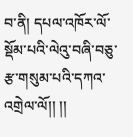བ་ནི། དཔལ་འཁོར་ལོ་སྡོམ་པའི་ལེའུ་བཞི་བཅུ་རྩ་གསུམ་པའི་དཀའ་འགྲེལ་ལོ།། །།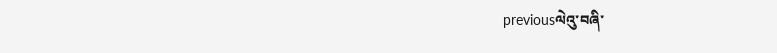previousལེའུ་བཞི་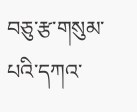བཅུ་རྩ་གསུམ་པའི་དཀའ་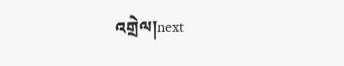འགྲེལ།next